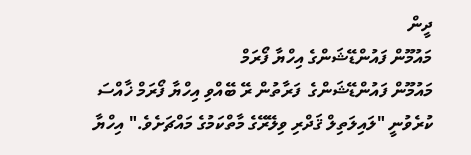ދީން
މައުމޫން ފައުންޑޭޝަންގެ އިހްޔާ ފޯރަމް
މައުމޫން ފައުންޑޭޝަންގެ  ފަރާތުން ރޭ ބޭއްވި އިހްޔާ ފޯރަމް ޚާއްސަ ކުރެވުނީ "ލައިލަތިލް ޤަދްރި ވިލޭރޭގެ މާތްކަމުގެ މައްޗަށެވެ." އިހްޔާ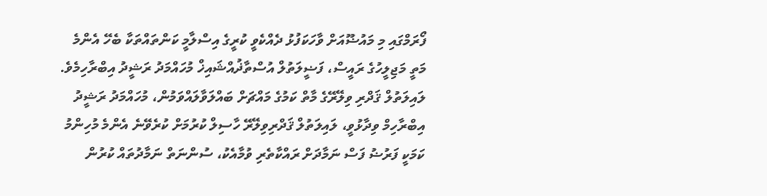ފޯރަމްގައި މި މައުޟޫއަށް ވާހަކަފުޅު ދެއްކެވީ ކުރީގެ އިސްލާމީ ކަންތައްތަކާ ބެހޭ އެންމެ މަތީ މަޖިލީހުގެ ރައީސް، ފަޟީލަތުލް އުސްތާޛުއްޝައިޚް މުހައްމަދު ރަޝީދު އިބްރާހިމެވެ.
ލައިލަތުލް ޤަދްރި ވިލޭރޭގެ މާތް ކަމުގެ މައްޗަށް ބައްލަވާލައްވަމުން، މުހައްމަދު ރަޝީދު އިބްރާހިމް ވިދާޅުވީ، ލައިލަތުލް ޤަދްރިވިލޭރޭ ހާސިލް ކުރުމަށް ކުރެވޭނެ އެންމެ މުހިންމު ކަމަކީ ފަރުޟު ފަސް ނަމާދަށް ރައްކާތެރި ވުމާއެކު، ސުންނަތް ނަމާދުތައް ކުރުން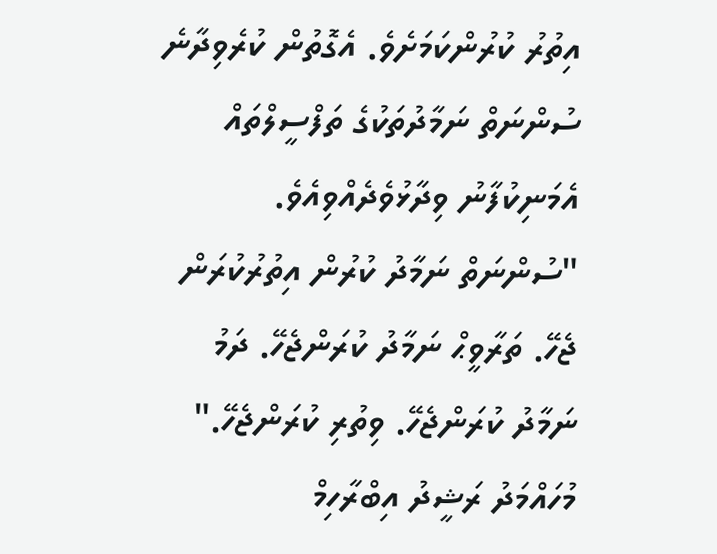އިތުރު ކުރުންކަމަށެވެ. އެގޮތުން ކުރެވިދާނެ ސުންނަތް ނަމާދުތަކުގެ ތަފްސީލްތައް އެމަނިކުފާނު ވިދާޅުވެދެއްވިއެވެ.
"ސުންނަތް ނަމާދު ކުރުން އިތުރުކުރަން ޖެހޭ. ތަރާވީޙް ނަމާދު ކުރަންޖެހޭ. ދަމު ނަމާދު ކުރަންޖެހޭ. ވިތުރި ކުރަންޖެހޭ." މުހައްމަދު ރަޝީދު އިބްރާހިމް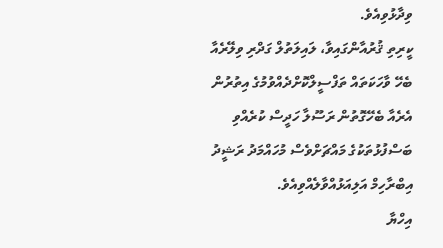ވިދާޅުވިއެވެ.
ކީރިތި ޤުރުއާންގައިވާ، ލައިލަތުލް ގަދްރި ވިލޭރެއާ ބެހޭ ވާހަކަތައް ތަފްސީލްކޮށްދެއްވުމުގެ އިތުރުން އެރެއާ ބެހޭގޮތުން ރަސޫލާ ހަދީސް ކުރެއްވި ބަސްފުޅުތަކުގެ މައްޗަށްވެސް މުހައްމަދު ރަޝީދު އިބްރާހިމް އަލިއަޅުއްވާލެއްވިއެވެ.
އިހްޔާ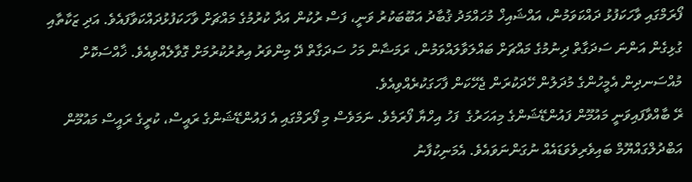ފޯރަމްގައި ވާހަކަފުޅު ދައްކަވަމުން، އައްޝައިޚް މުހައްމަދު ޤުބާދު އަބޫބަކުރު ވަނީ، ފަސް ރުކުން އަދާ ކުރުމުގެ މައްޗަށް ވާހަކަފުޅުދައްކަވާފައެވެ. އަދި ޒަކާތާއި ގުޅިގެން އަންނަ ސަދަގާތް ދިނުމުގެ މައްޗަށް ބައްލަވާލައްވަމުން، ރަމަޟާން މަހު ސަދަގާތް ދޭ މިންވަރު އިތުރުކުރުމަށް ގޮވާލެއްވިއެވެ. ޚާއްސަކޮށް މުއްސަނދިން އެމީހުންގެ މުދަލުން ހޭދަކުރަން ޖެހޭކަން ފާހަގަކުރެއްވިއެވެ.
ރޭ ބާއްވާފައިވަނީ މައުމޫން ފައުންޑޭޝަންގެ މިއަހަރުގެ  ފަހު އިހްޔާ ފޯރަމެވެ. ނަމަވެސް މި ފޯރަމްގައި އެ ފައުންޑޭޝަންގެ ރައީސް، ކުރީގެ ރައީސް މައުމޫން އަބްދުލްގައްޔޫމް ބައިވެރިވެވަޑައެއް ނުގަންނަވައެވެ. އެމަނިކުފާނު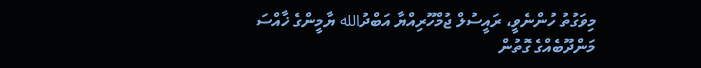މިވަގުތު ހުންނެވީ، ރައީސުލް ޖުމްހޫރިއްޔާ އަބްދުالله ޔާމީންގެ ޚާއްސަ މަންދޫބެއްގެ ގޮތުން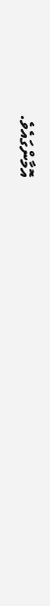އޮމާންގައެވެ.